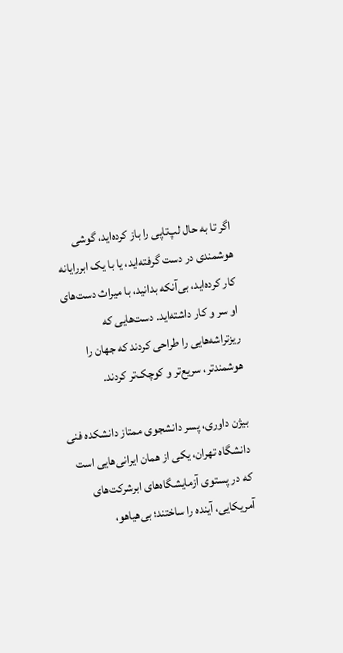اگر تا به حال لپ‌تاپی را باز کرده‌اید، گوشی هوشمندی در دست گرفته‌اید، یا با یک ابررایانه کار کرده‌اید، بی‌آنکه بدانید، با میراث دست‌های او سر و کار داشته‌اید. دست‌هایی که ریزتراشه‌هایی را طراحی کردند که جهان را هوشمندتر، سریع‌تر و کوچک‌تر کردند.

بیژن داوری، پسر دانشجوی ممتاز دانشکده فنی دانشگاه تهران، یکی از همان ایرانی‌هایی است که در پستوی آزمایشگاه‌های ابرشرکت‌های آمریکایی، آینده را ساختند؛ بی‌هیاهو،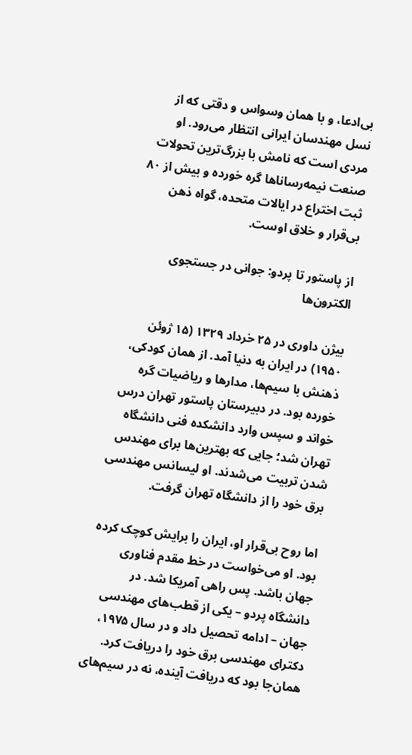بی‌ادعا، و با همان وسواس و دقتی که از نسل مهندسان ایرانی انتظار می‌رود. او مردی است که نامش با بزرگ‌ترین تحولات صنعت نیمه‌رساناها گره خورده و بیش از ۸۰ ثبت اختراع در ایالات متحده، گواه ذهن بی‌قرار و خلاق اوست.

از پاستور تا پردو: جوانی در جستجوی الکترون‌ها

بیژن داوری در ۲۵ خرداد ۱۳۲۹ (۱۵ ژوئن ۱۹۵۰) در ایران به دنیا آمد. از همان کودکی، ذهنش با سیم‌ها، مدارها و ریاضیات گره خورده بود. در دبیرستان پاستور تهران درس خواند و سپس وارد دانشکده فنی دانشگاه تهران شد؛ جایی که بهترین‌ها برای مهندس شدن تربیت می‌شدند. او لیسانس مهندسی برق خود را از دانشگاه تهران گرفت.

اما روح بی‌قرار او، ایران را برایش کوچک کرده بود. او می‌خواست در خط مقدم فناوری جهان باشد. پس راهی آمریکا شد. در دانشگاه پردو – یکی از قطب‌های مهندسی جهان – ادامه تحصیل داد و در سال ۱۹۷۵، دکترای مهندسی برق خود را دریافت کرد. همان‌جا بود که دریافت آینده، نه در سیم‌های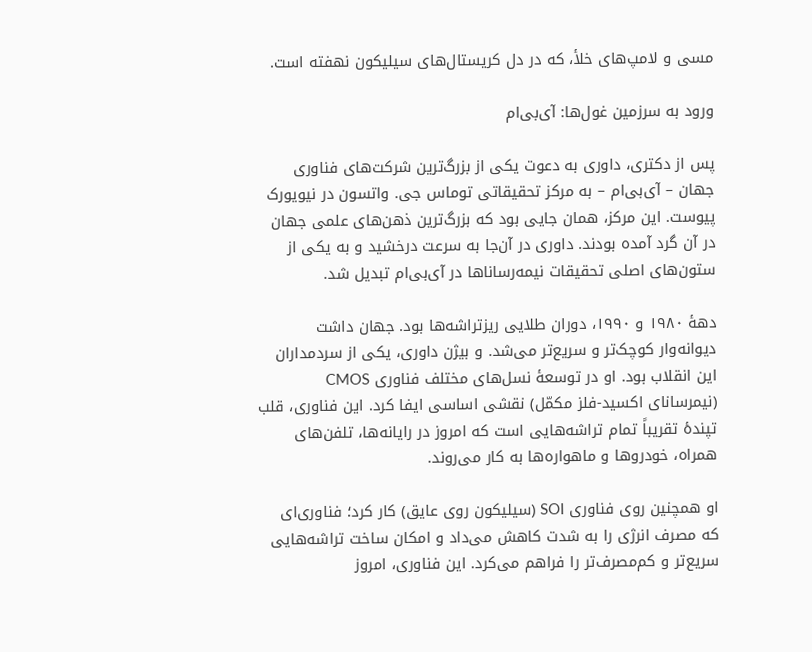مسی و لامپ‌های خلأ، که در دل کریستال‌های سیلیکون نهفته است.

ورود به سرزمین غول‌ها: آی‌بی‌ام

پس از دکتری، داوری به دعوت یکی از بزرگ‌ترین شرکت‌های فناوری جهان – آی‌بی‌ام – به مرکز تحقیقاتی توماس جی. واتسون در نیویورک پیوست. این مرکز، همان جایی بود که بزرگ‌ترین ذهن‌های علمی جهان در آن گرد آمده بودند. داوری در آن‌جا به سرعت درخشید و به یکی از ستون‌های اصلی تحقیقات نیمه‌رساناها در آی‌بی‌ام تبدیل شد.

دههٔ ۱۹۸۰ و ۱۹۹۰، دوران طلایی ریزتراشه‌ها بود. جهان داشت دیوانه‌وار کوچک‌تر و سریع‌تر می‌شد. و بیژن داوری، یکی از سردمداران این انقلاب بود. او در توسعهٔ نسل‌های مختلف فناوری CMOS (نیمرسانای اکسید-فلز مکمّل) نقشی اساسی ایفا کرد. این فناوری، قلب تپندهٔ تقریباً تمام تراشه‌هایی است که امروز در رایانه‌ها، تلفن‌های همراه، خودروها و ماهواره‌ها به کار می‌روند.

او همچنین روی فناوری SOI (سیلیکون روی عایق) کار کرد؛ فناوری‌ای که مصرف انرژی را به شدت کاهش می‌داد و امکان ساخت تراشه‌هایی سریع‌تر و کم‌مصرف‌تر را فراهم می‌کرد. این فناوری، امروز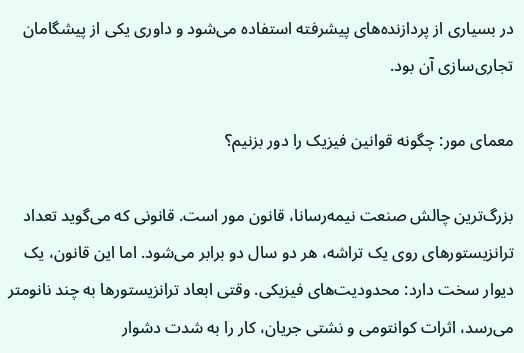در بسیاری از پردازنده‌های پیشرفته استفاده می‌شود و داوری یکی از پیشگامان تجاری‌سازی آن بود.

معمای مور: چگونه قوانین فیزیک را دور بزنیم؟

بزرگ‌ترین چالش صنعت نیمه‌رسانا، قانون مور است. قانونی که می‌گوید تعداد ترانزیستورهای روی یک تراشه، هر دو سال دو برابر می‌شود. اما این قانون، یک دیوار سخت دارد: محدودیت‌های فیزیکی. وقتی ابعاد ترانزیستورها به چند نانومتر می‌رسد، اثرات کوانتومی و نشتی جریان، کار را به شدت دشوار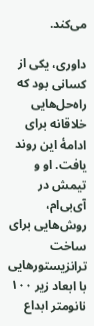می‌کند.

داوری، یکی از کسانی بود که راه‌حل‌هایی خلاقانه برای ادامهٔ این روند یافت. او و تیمش در آی‌بی‌ام، روش‌هایی برای ساخت ترانزیستورهایی با ابعاد زیر ۱۰۰ نانومتر ابداع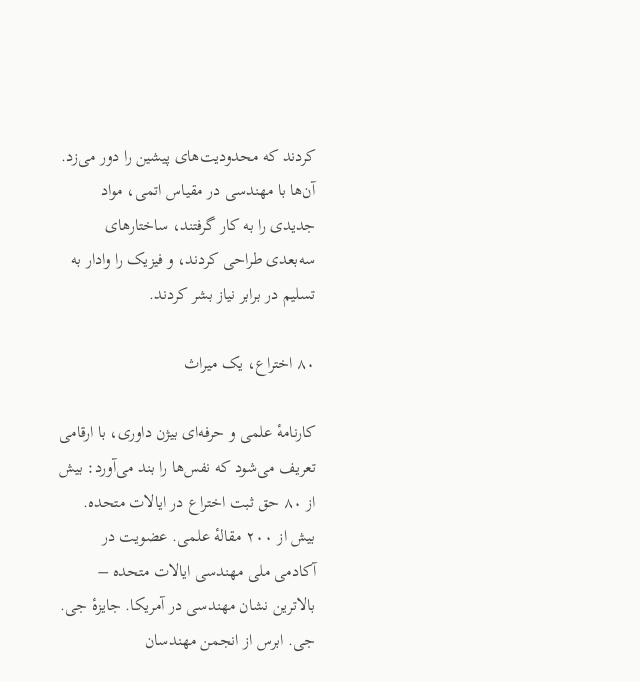کردند که محدودیت‌های پیشین را دور می‌زد. آن‌ها با مهندسی در مقیاس اتمی، مواد جدیدی را به کار گرفتند، ساختارهای سه‌بعدی طراحی کردند، و فیزیک را وادار به تسلیم در برابر نیاز بشر کردند.

۸۰ اختراع، یک میراث

کارنامهٔ علمی و حرفه‌ای بیژن داوری، با ارقامی تعریف می‌شود که نفس‌ها را بند می‌آورد: بیش از ۸۰ حق ثبت اختراع در ایالات متحده. بیش از ۲۰۰ مقالهٔ علمی. عضویت در آکادمی ملی مهندسی ایالات متحده – بالاترین نشان مهندسی در آمریکا. جایزهٔ جی. جی. ابرس از انجمن مهندسان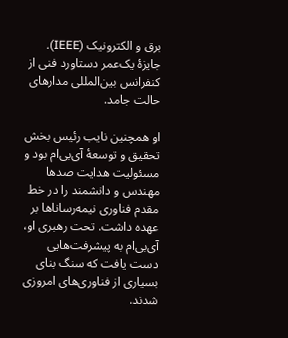برق و الکترونیک (IEEE). جایزهٔ یک‌عمر دستاورد فنی از کنفرانس بین‌المللی مدارهای حالت جامد.

او همچنین نایب رئیس بخش تحقیق و توسعهٔ آی‌بی‌ام بود و مسئولیت هدایت صدها مهندس و دانشمند را در خط مقدم فناوری نیمه‌رساناها بر عهده داشت. تحت رهبری او، آی‌بی‌ام به پیشرفت‌هایی دست یافت که سنگ بنای بسیاری از فناوری‌های امروزی شدند.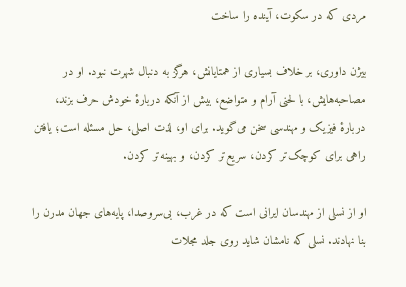مردی که در سکوت، آینده را ساخت

بیژن داوری، بر خلاف بسیاری از همتایانش، هرگز به دنبال شهرت نبود. او در مصاحبه‌هایش، با لحنی آرام و متواضع، بیش از آنکه دربارهٔ خودش حرف بزند، دربارهٔ فیزیک و مهندسی سخن می‌گوید. برای او، لذت اصلی، حل مسئله است؛ یافتن راهی برای کوچک‌تر کردن، سریع‌تر کردن، و بهینه‌تر کردن.

او از نسلی از مهندسان ایرانی است که در غرب، بی‌سروصدا، پایه‌های جهان مدرن را بنا نهادند. نسلی که نامشان شاید روی جلد مجلات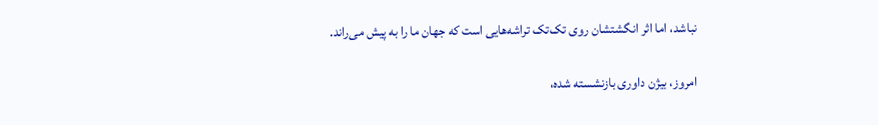نباشد، اما اثر انگشتشان روی تک‌تک تراشه‌هایی است که جهان ما را به پیش می‌راند.

امروز، بیژن داوری بازنشسته شده،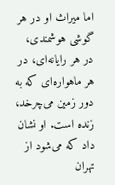اما میراث او در هر گوشی هوشمندی، در هر رایانه‌ای، در هر ماهواره‌ای که به دور زمین می‌چرخد، زنده است. او نشان داد که می‌شود از تهران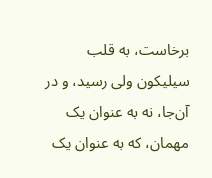برخاست، به قلب سیلیکون ولی رسید، و در آن‌جا، نه به عنوان یک مهمان، که به عنوان یک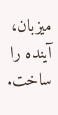میزبان، آینده را ساخت.